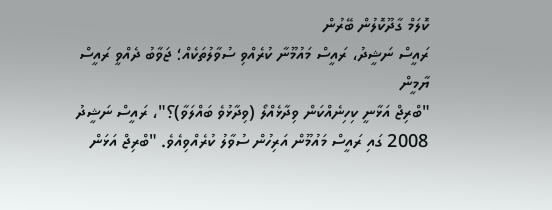ކޮލަމް ގާދޫކޮލުން ބޭރުން
ރައީސް ނަޝީދު، ރައީސް މައުމޫނާ ކުރެއްވި ސުވާލުތަކެއް؛ ޖަވާބު ދެއްވީ ރައީސް ޔާމީން
"ބްރިޖް އަޅާނީ ކިހިނެއްކަން ވިދާޅެއްލޯ (ވިދާޅުވެ ބައްލަވާ)؟"، ރައީސް ނަޝީދު 2008 ގައި ރައީސް މައުމޫން އަރިހުން ސުވާލު ކުރެއްވިއެވެ. "ބްރިޖް އަޅަން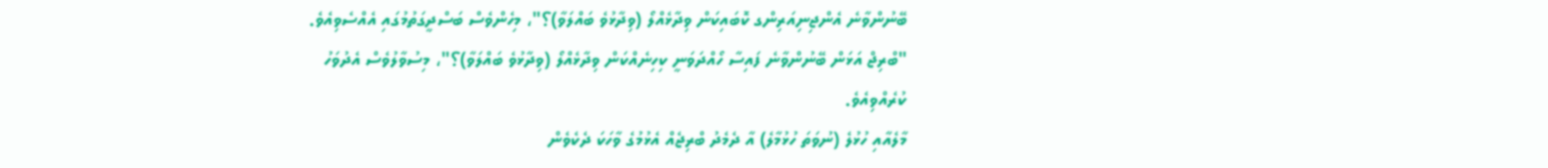ބޭނުންވާނެ އެންޖިނިއަރިންގ ކޮބައިކަން ވިދާޅެއްލޯ (ވިދާޅުވެ ބައްލަވާ)؟"، މިހެންވެސް ބަސްދީގަތުމުގައި އެއްސެވިއެވެ. "ބްރިޖް އަޅަން ބޭނުންވާނެ ފައިސާ ހޯއްދަވަނީ ކިހިނެއްކަން ވިދާޅެއްލޯ (ވިދާޅުވެ ބައްލަވާ)؟"، މިސުވާލުވެސް އެދުވަހު ކުރެއްވިއެވެ.
މާލެއާއި ހުޅުލެ (ނުވަތަ ހުޅުމާލެ) އާ ދެމެދު ބްރިޖެއް އެޅުމުގެ ވާހަކަ ދެކެވެން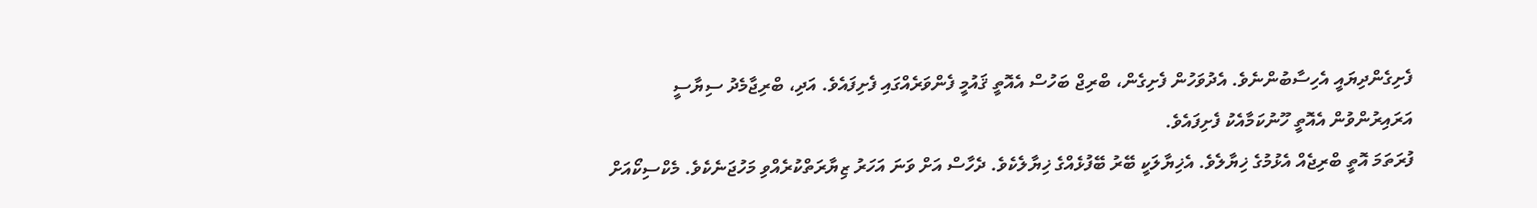ފެށިގެންދިޔައީ އެހިސާބުންނެވެ. އެދުވަހުން ފެށިގެން، ބްރިޖް ބަހުސް އެއޮތީ ޤައުމީ ފެންވަރެއްގައި ފެށިފައެވެ. އަދި، ބްރިޖާމެދު ސިޔާސީ އަރައިރުންވުން އެއޮތީ ހޫނުކަމާއެކު ފެށިފައެވެ.
ފުރަތަމަ އޮތީ ބްރިޖެއް އެޅުމުގެ ޚިޔާލެވެ. އެޚިޔާލަކީ ބޭރު ބޭފުޅެއްގެ ޚިޔާލެކެވެ. ދެހާސް އަށް ވަނަ އަހަރު ޒިޔާރަތްކުރެއްވި މަހުޖަނެކެވެ. މެކްސިކޯއަށް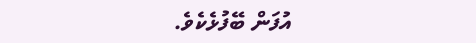އުފަން ބޭފުޅެކެވެ.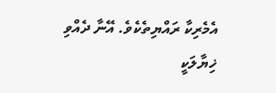އެމެރިކާ ރައްޔިތެކެވެ. އޭނާ ދެއްވި ޚިޔާލަކީ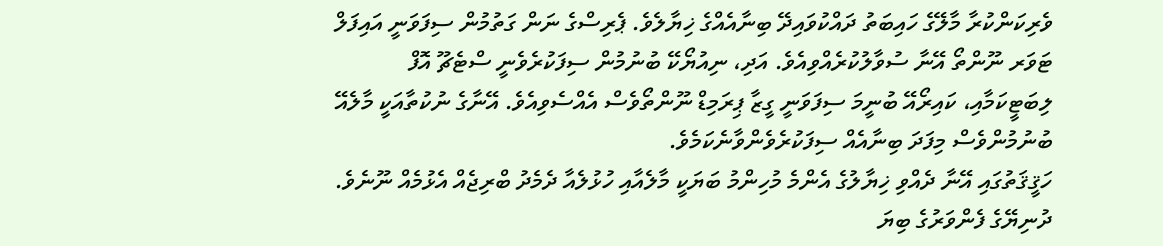ވެރިކަންކުރާ މާލޭގެ ހައިބަތު ދައްކުވައިދޭ ބިނާއެއްގެ ޚިޔާލެވެ. ޕެރިސްގެ ނަން ގަތުމުން ސިފަވަނީ އައިފަލް ޓަވަރ ނޫންތޯ އޭނާ ސުވާލުކުރެއްވިއެވެ. އަދި، ނިއުޔޯކޭ ބުނުމުން ސިފަކުރެވެނީ ސްޓެޗޫ އޮފް ލިބަޓީކަމާއި، ކައިރޯއޭ ބުނީމަ ސިފަވަނީ ގީޒާ ޕިރަމިޑް ނޫންތޯވެސް އެއްސެވިއެވެ. އޭނާގެ ނުކުތާއަކީ މާލެއޭ ބުނުމުންވެސް މިފަދަ ބިނާއެއް ސިފަކުރެވެންވާނެކަމެވެ.
ހަޤީޤަތުގައި އޭނާ ދެއްވި ޚިޔާލުގެ އެންމެ މުހިންމު ބަޔަކީ މާލެއާއި ހުޅުލެއާ ދެމެދު ބްރިޖެއް އެޅުމެއް ނޫނެވެ. ދުނިޔޭގެ ފެންވަރުގެ ބިޔަ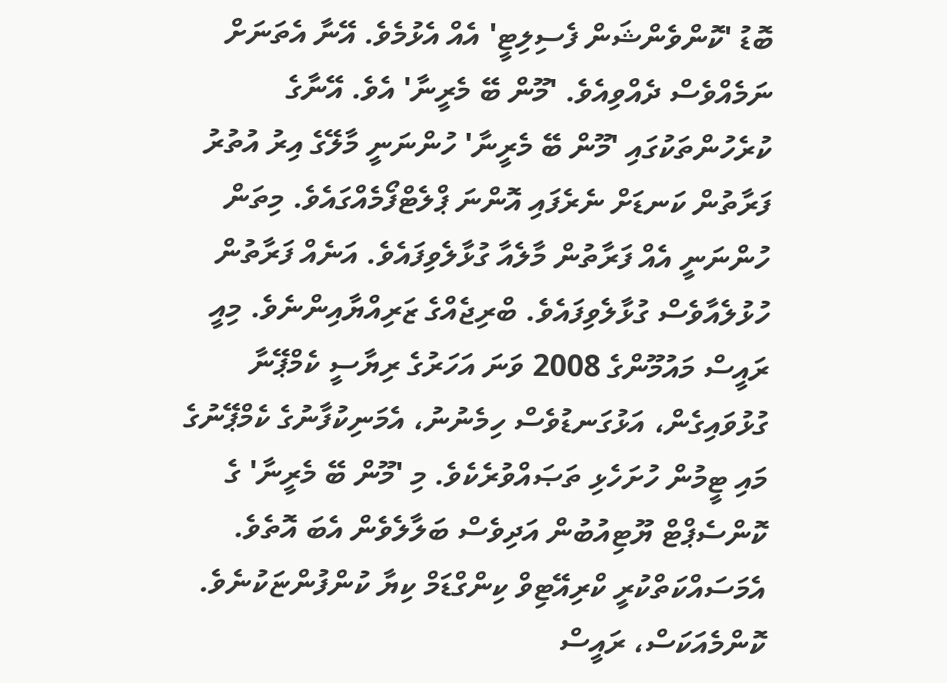ބޮޑު 'ކޮންވެންޝަން ފެސިލިޓީ' އެއް އެޅުމެވެ. އޭނާ އެތަނަށް ނަމެއްވެސް ދެއްވިއެވެ. 'މޫން ބޭ މެރީނާ' އެވެ. އޭނާގެ ކުރެހުންތަކުގައި 'މޫން ބޭ މެރީނާ' ހުންނަނީ މާލޭގެ އިރު އުތުރު ފަރާތުން ކަނޑަށް ނެރެފައި އޮންނަ ޕްލެޓްފޯމެއްގައެވެ. މިތަން ހުންނަނީ އެއް ފަރާތުން މާލެއާ ގުޅާލެވިފައެވެ. އަނެއް ފަރާތުން ހުޅުލެއާވެސް ގުޅާލެވިފައެވެ. ބްރިޖެއްގެ ޒަރިއްޔާއިންނެވެ. މިއީ ރައީސް މައުމޫންގެ 2008 ވަނަ އަހަރުގެ ރިޔާސީ ކެމްޕޭނާ ގުޅުވައިގެން، އަޅުގަނޑުވެސް ހިމެނުނު، އެމަނިކުފާނުގެ ކެމްޕޭނުގެ މައި ޓީމުން ހުށަހެޅި ތަޞައްވުރެކެވެ. މި 'މޫން ބޭ މެރީނާ' ގެ ކޮންސެޕްޓް ޔޫޓިއުބުން އަދިވެސް ބަލާލެވެން އެބަ އޮތެވެ. އެމަސައްކަތްކުރީ ކްރިއޭޓިވް ކިންގްޑަމް ކިޔާ ކުންފުންޏަކުނެވެ.
ކޮންމެއަކަސް، ރައީސް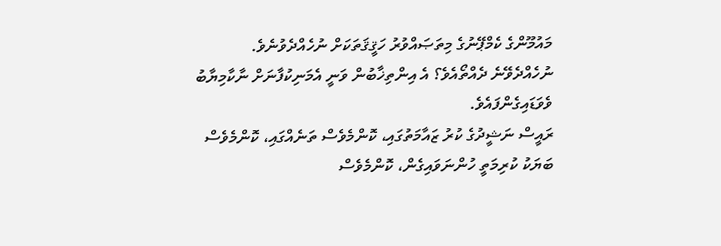މައުމޫންގެ ކެމްޕޭނުގެ މިތަޞައްވުރު ހަޤީޤަތަކަށް ނުހެއްދެވުނެވެ. ނުހެއްދެވޭނެ ދެއްތޯއެވެ؟ އެ އިންތިޚާބުން ވަނީ އެމަނިކުފާނަށް ނާކާމިޔާބު ވެވަޑައިގެންފައެވެ.
ރައީސް ނަޝީދުގެ ކުރު ޒައާމަތުގައި، ކޮންމެވެސް ތަނެއްގައި، ކޮންމެވެސް ބަޔަކު ކުރިމަތީ ހުންނަވައިގެން، ކޮންމެވެސް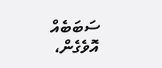ސަބަބެއް އޮވެގެން،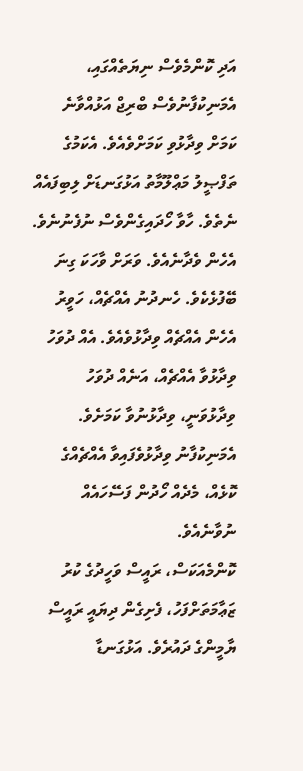އަދި ކޮންމެވެސް ނިޔަތެއްގައި، އެމަނިކުފާނުވެސް ބްރިޖް އަޅުއްވާނެ ކަމަށް ވިދާޅުވި ކަމަށްވެއެވެ. އެކަމުގެ ތަފްޞީލު މަޢްލޫމާތު އަޅުގަނޑަށް ލިބިފައެއް ނެތެވެ. ހާވާ ހޯދައިގެންވެސް ނުފެނުނެވެ. އެހެން ވެދާނެއެވެ. ވަރަށް ވާހަކަ ގިނަ ބޭފުޅެކެވެ. ހެނދުނު އެއްޗެއް، ހަވީރު އެހެން އެއްޗެއް ވިދާޅުވެއެވެ. އެއް ދުވަހު ވިދާޅުވާ އެއްޗެއް، އަނެއް ދުވަހު ވިދާޅުވަނީ، ވިދާޅުނުވާ ކަމަށެވެ. އެމަނިކުފާނު ވިދާޅުވެފައިވާ އެއްޗެއްގެ ކޮޅެއް، މެދެއް ހޯދުން ފަސޭހައެއް ނުވާނެއެވެ.
ކޮންމެއަކަސް، ރައީސް ވަހީދުގެ ކުރު ޒަޢާމަތަށްފަހު، ފެށިގެން ދިޔައީ ރައީސް ޔާމީންގެ ދައުރެވެ. އަޅުގަނޑާ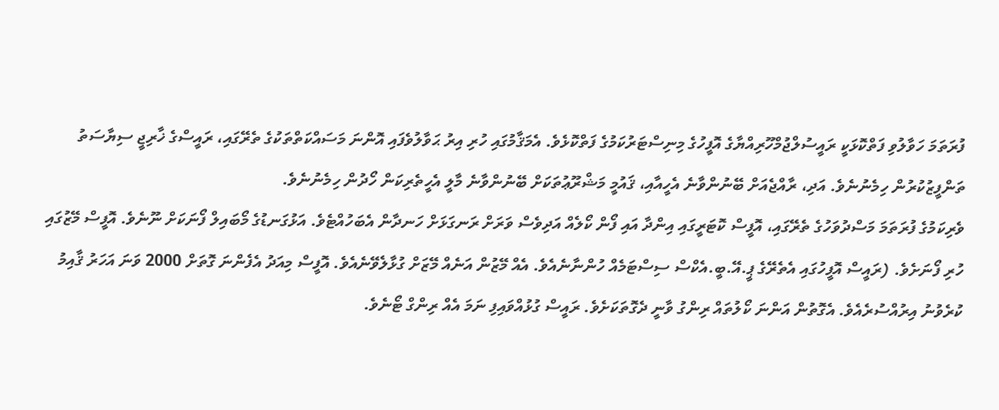ފުރަތަމަ ހަވާލުވި ފަތްކޮޅަކީ ރައީސުލްޖުމްހޫރިއްޔާގެ އޮފީހުގެ މިނިސްޓަރުކަމުގެ ފަތްކޮޅެވެ. އެމަޤާމުގައި ހުރި އިރު ޙަވާލުވެފައި އޮންނަ މަސައްކަތްތަކުގެ ތެރޭގައި، ރައީސްގެ ޚާރިޖީ ސިޔާސަތު ތަންފީޒުކުރުން ހިމެނުނެވެ. އަދި، ރާއްޖެއަށް ބޭނުންވާނެ އެހީއާއި، ޤައުމީ މަޝްރޫޢުތަކަށް ބޭނުންވާނެ މާލީ އެހީތެރިކަން ހޯދުން ހިމެނުނެވެ.
ވެރިކަމުގެ ފުރަތަމަ މަސްދުވަހުގެ ތެރޭގައި، އޮފީސް ކޮޓަރީގައި އިންދާ އައި ފޯން ކޯލެއް އަދިވެސް ވަރަށް ރަނގަޅަށް ހަނދާން އެބަހުއްޓެވެ. އަޅުގަނޑުގެ މޯބައިލް ފޯނަކަށް ނޫނެވެ. އޮފީސް މޭޒުގައި ހުރި ފޯނަށެވެ. (ރައީސް އޮފީހުގައި އެތެރޭގެ ޕީ.އޭ.ބީ.އެކްސް ސިސްޓަމެއް ހުންނާނެއެވެ. އެއް މޭޒުން އަނެއް މޭޒަށް ގުޅާލެވޭނެއެވެ. އޮފީސް މިއަދު އެފެންނަ ގޮތަށް 2000 ވަނަ އަހަރު ޤާއިމު ކުރެވުނު އިރުއްސުރެއެވެ. އެގޮތުން އަންނަ ކޯލުތައް ރިންގު ވާނީ ދެގޮތަކަށެވެ. ރައީސް ގުޅުއްވައިފި ނަމަ އެއް ރިންގް ޓޯނެވެ.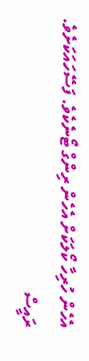އެހެން ހުރިހާ ކޯލަކަށް އެހެން ރިންގް ޓޯނެކެވެ. ފަސޭހައަކަށެވެ. ރައީސް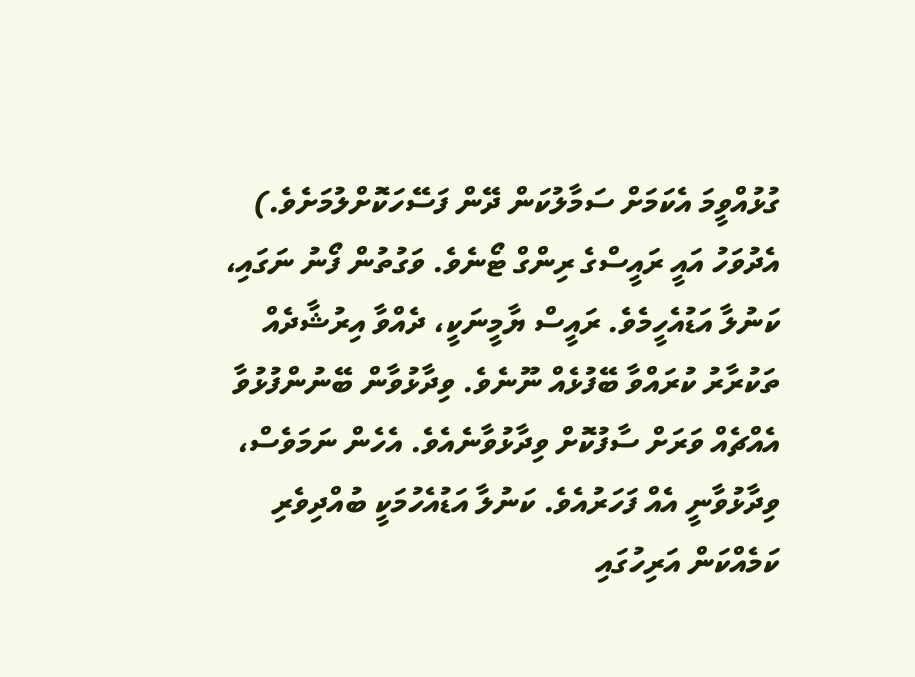ގުޅުއްވީމަ އެކަމަށް ސަމާލުކަން ދޭން ފަސޭހަކޮށްލުމަށެވެ.)
އެދުވަހު އައީ ރައީސްގެ ރިންގް ޓޯނެވެ. ވަގުތުން ފޯނު ނަގައި، ކަނުލާ އަޑުއެހީމެވެ. ރައީސް ޔާމީނަކީ، ދެއްވާ އިރުޝާދެއް ތަކުރާރު ކުރައްވާ ބޭފުޅެއް ނޫނެވެ. ވިދާޅުވާން ބޭނުންފުޅުވާ އެއްޗެއް ވަރަށް ސާފުކޮށް ވިދާޅުވާނެއެވެ. އެހެން ނަމަވެސް، ވިދާޅުވާނީ އެއް ފަހަރުއެވެ. ކަނުލާ އަޑުއެހުމަކީ ބުއްދިވެރި ކަމެއްކަން އަރިހުގައި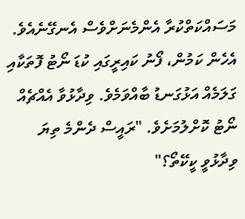މަސައްކަތްކުރާ އެންމެނަށްވެސް އެނގޭނެއެވެ. އެހެން ކަމުން، ފޯނު ކައިރީގައި ކުޑަ ނޯޓު ފޮތަކާއި ގަލަމެއް އަޅުގަނޑު ބާއްވަމެވެ. ވިދާޅުވާ އެއްޗެއް ނޯޓު ކޮށްލުމަށެވެ. "ރައީސް ދެންމެ ތިޔަ ވިދާޅުވީ ކީކޭތޯ؟"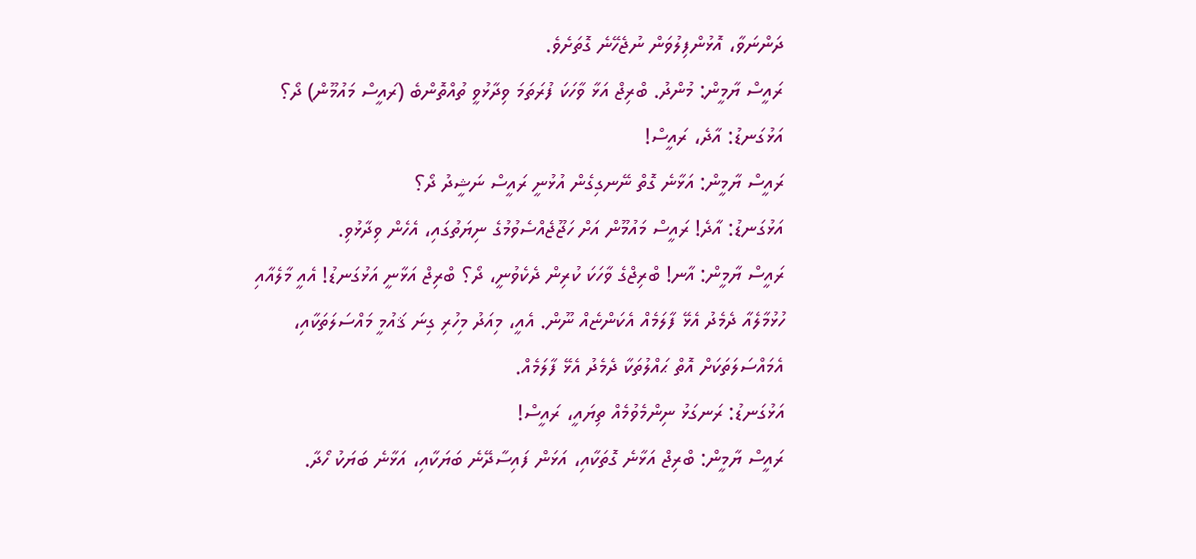ދަންނަވާ، އޮޅުންފިލުވަން ނުޖެހޭނެ ގޮތަށެވެ.
ރައީސް ޔާމީން: މުންދު. ބްރިޖް އަޅާ ވާހަކަ ފުރަތަމަ ވިދާޅުވީ ތުއްތޮންބެ (ރައީސް މައުމޫން) ދޯ؟
އަޅުގަނޑު: އާދެ، ރައީސް!
ރައީސް ޔާމީން: އަޅާނެ ގޮތް ނޭނގިގެން އުޅުނީ ރައީސް ނަޝީދު ދޯ؟
އަޅުގަނޑު: އާދެ! ރައީސް މައުމޫން އަށް ހަޖޫޖެއްސެވުމުގެ ނިޔަތުގައި، އެހެން ވިދާޅުވި.
ރައީސް ޔާމީން: އާނ! ބްރިޖްގެ ވާހަކަ ކުރިން ދެކެވުނީ، ދޯ؟ ބްރިޖް އަޅާނީ އަޅުގަނޑު! އެއީ މާލެއާއި ހުޅުމާލެއާ ދެމެދު އެޅޭ ފާލަމެއް އެކަންޏެއް ނޫން. އެއީ، މިއަދު މިހުރި ގިނަ ޤައުމީ މައްސަލަތަކާއި، އެމައްސަލަތަކަށް އޮތް ޙައްލުތަކާ ދެމެދު އެޅޭ ފާލަމެއް.
އަޅުގަނޑު: ރަނގަޅު ނިންމެވުމެއް ތިޔައީ، ރައީސް!
ރައީސް ޔާމީން: ބްރިޖް އަޅާނެ ގޮތަކާއި، އަޅަން ފައިސާދޭނެ ބަޔަކާއި، އަޅާނެ ބަޔަކު ހޯދާ.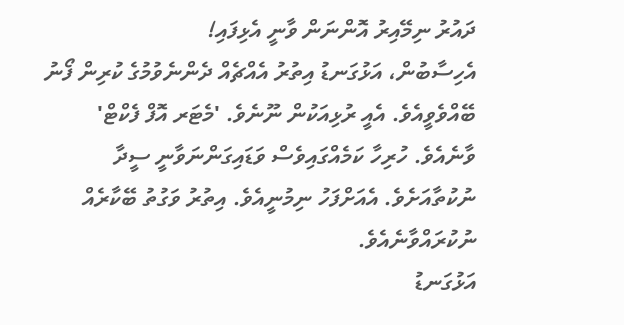ދައުރު ނިމޭއިރު އޮންނަން ވާނީ އެޅިފައި!
އެހިސާބުން، އަޅުގަނޑު އިތުރު އެއްޗެއް ދެންނެވުމުގެ ކުރިން ފޯނު ބޭއްވެވީއެވެ. އެއީ ރުޅިއަކުން ނޫނެވެ. 'މެޓަރ އޮފް ފެކްޓް' ވާނެއެވެ. ހުރިހާ ކަމެއްގައިވެސް ވަޑައިގަންނަވާނީ ސީދާ ނުކުތާއަށެވެ. އެއަށްފަހު ނިމުނީއެވެ. އިތުރު ވަގުތު ބޭކާރެއް ނުކުރައްވާނެއެވެ.
އަޅުގަނޑު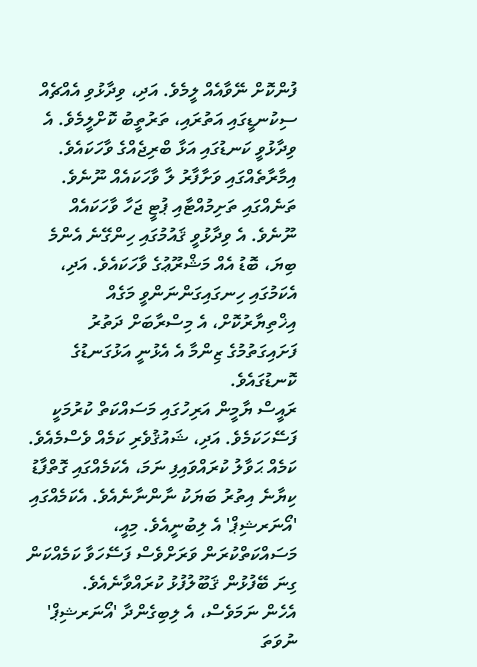ފުންކޮށް ނޭވާއެއް ލީމެވެ. އަދި، ވިދާޅުވި އެއްޗެއް ސިކުނޑީގައި އަތުރައި، ތަރުތީބު ކޮށްލީމެވެ. އެ ވިދާޅުވީ ކަނޑުގައި އަޅާ ބްރިޖެއްގެ ވާހަކައެވެ. އިމާރާތެއްގައި ވަށާފާރު ލާ ވާހަކައެއް ނޫނެވެ. ތަނެއްގައި ތަށިމުއްޓާއި ޕުޓީ ޖަހާ ވާހަކައެއް ނޫނެވެ. އެ ވިދާޅުވީ ޤައުމުގައި ހިންގޭނެ އެންމެ ބިޔަ، ބޮޑު އެއް މަޝްރޫޢުގެ ވާހަކައެވެ. އަދި، އެކަމުގައި ހިނގައިގަންނަންވީ މަގެއް އިޚްތިޔާރުކޮށް، އެ މިސްރާބަށް ދަތުރު ފަށައިގަތުމުގެ ޒިންމާ އެ އެޅުނީ އަޅުގަނޑުގެ ކޮނޑުގައެވެ.
ރައީސް ޔާމީން އަރިހުގައި މަސައްކަތް ކުރުމަކީ ފަސޭހަކަމެވެ. އަދި، ޝައުޤުވެރި ކަމެއް ވެސްމެއެވެ. ކަމެއް ޙަވާލު ކުރައްވައިފި ނަމަ، އެކަމެއްގައި ގޮތްފާޑު ކިޔާނެ އިތުރު ބަޔަކު ނާންނާނެއެވެ. އެކަމެއްގައި 'އޯނަރޝިޕް' އެ ލިބުނީއެވެ. މިއީ، މަސައްކަތްކުރަން ވަރަށްވެސް ފަސޭހަވާ ކަމެއްކަން ގިނަ ބޭފުޅުން ޤަބޫލުފުޅު ކުރައްވާނެއެވެ.
އެހެން ނަމަވެސް، އެ ލިބިގެންދާ 'އޯނަރޝިޕް' ނުވަތަ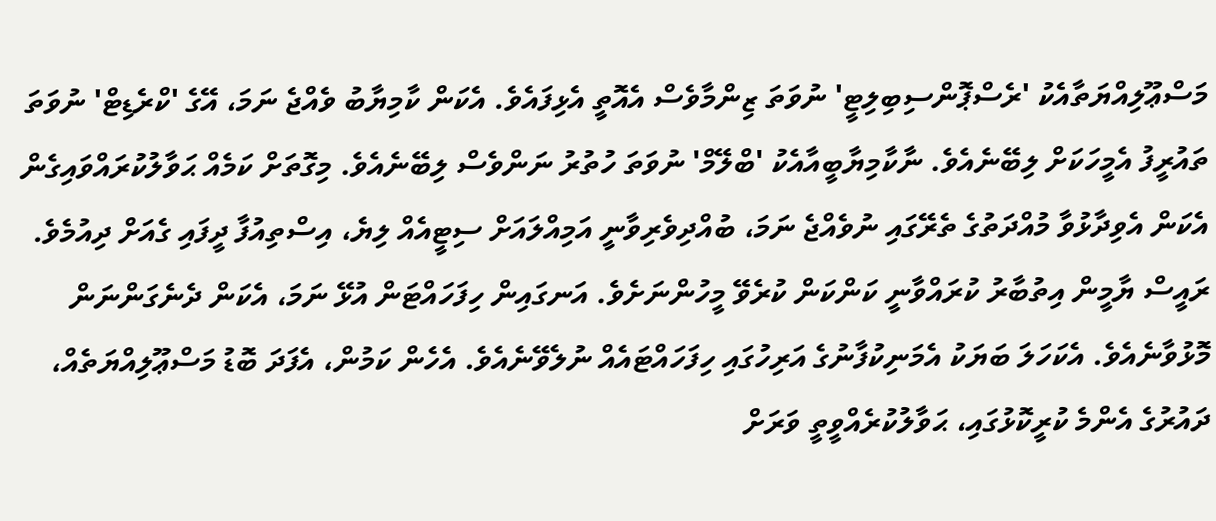މަސްޢޫލިއްޔަތާއެކު 'ރެސްޕޮންސިބިލިޓީ' ނުވަތަ ޒިންމާވެސް އެއޮތީ އެޅިފައެވެ. އެކަން ކާމިޔާބު ވެއްޖެ ނަމަ، އޭގެ 'ކްރެޑިޓް' ނުވަތަ ތައުރީފު އެމީހަކަށް ލިބޭނެއެވެ. ނާކާމިޔާބީއާއެކު 'ބްލޭމް' ނުވަތަ ހުތުރު ނަންވެސް ލިބޭނެއެވެ. މިގޮތަށް ކަމެއް ޙަވާލުކުރައްވައިގެން އެކަން އެވިދާޅުވާ މުއްދަތުގެ ތެރޭގައި ނުވެއްޖެ ނަމަ، ބުއްދިވެރިވާނީ އަމިއްލައަށް ސިޓީއެއް ލިޔެ، އިސްތިއުފާ ދީފައި ގެއަށް ދިއުމެވެ. ރައީސް ޔާމީން އިތުބާރު ކުރައްވާނީ ކަންކަން ކުރެވޭ މީހުންނަށެވެ. އަނގައިން ހިފަހައްޓަން އުޅޭ ނަމަ، އެކަން ދެނެގަންނަން މޮޅުވާނެއެވެ. އެކަހަލަ ބަޔަކު އެމަނިކުފާނުގެ އަރިހުގައި ހިފަހައްޓައެއް ނުލެވޭނެއެވެ. އެހެން ކަމުން، އެފަދަ ބޮޑު މަސްޢޫލިއްޔަތެއް، ދައުރުގެ އެންމެ ކުރީކޮޅުގައި، ޙަވާލުކުރެއްވީތީ ވަރަށް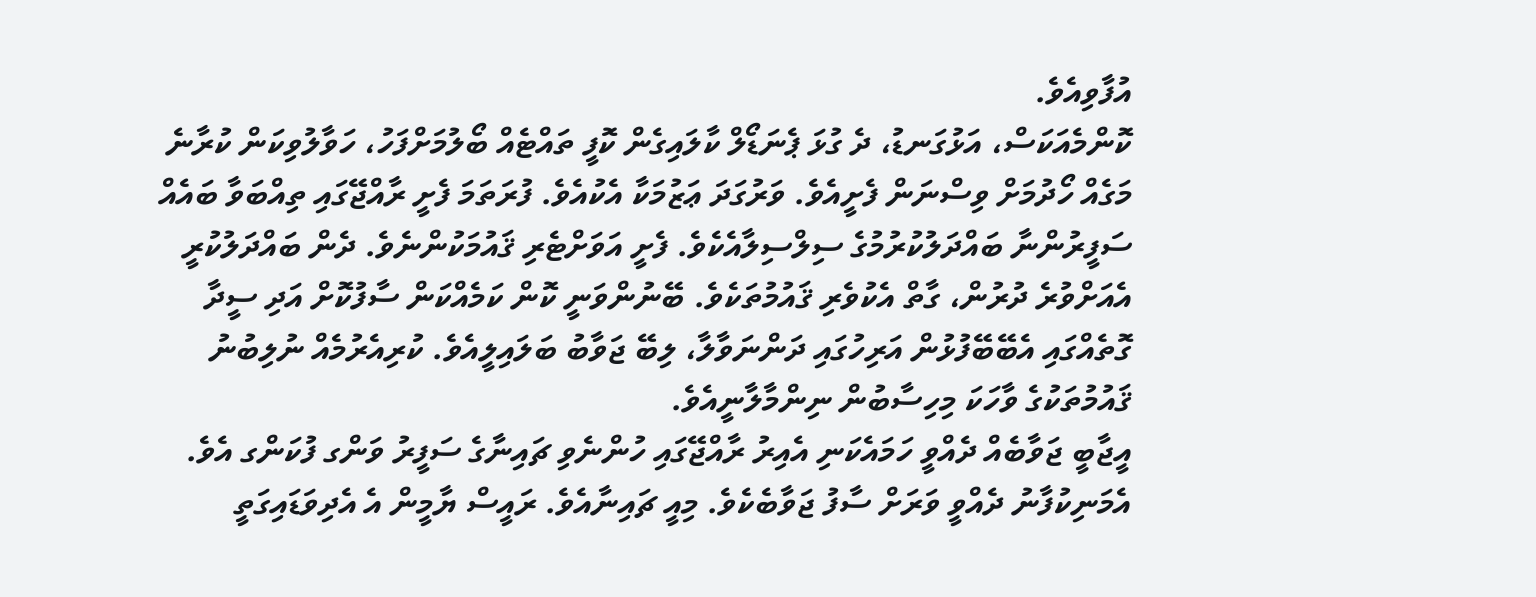އުފާވިއެވެ.
ކޮންމެއަކަސް، އަޅުގަނޑު، ދެ ގުޅަ ޕެނަޑޯލް ކާލައިގެން ކޮފީ ތައްޓެއް ބޯލުމަށްފަހު، ހަވާލުވިކަން ކުރާނެ މަގެއް ހޯދުމަށް ވިސްނަން ފެށީއެވެ. ވަރުގަދަ ޢަޒުމަކާ އެކުއެވެ. ފުރަތަމަ ފެށީ ރާއްޖޭގައި ތިއްބަވާ ބައެއް ސަފީރުންނާ ބައްދަލުކުރުމުގެ ސިލްސިލާއެކެވެ. ފެށީ އަވަށްޓެރި ޤައުމަކުންނެވެ. ދެން ބައްދަލުކުރީ އެއަށްވުރެ ދުރުން، ގާތް އެކުވެރި ޤައުމުތަކެވެ. ބޭނުންވަނީ ކޮން ކަމެއްކަން ސާފުކޮށް އަދި ސީދާ ގޮތެއްގައި އެބޭބޭފުޅުން އަރިހުގައި ދަންނަވާލާ، ލިބޭ ޖަވާބު ބަލައިލީއެވެ. ކުރިއެރުމެއް ނުލިބުނު ޤައުމުތަކުގެ ވާހަކަ މިހިސާބުން ނިންމާލާނީއެވެ.
އީޖާބީ ޖަވާބެއް ދެއްވީ ހަމައެކަނި އެއިރު ރާއްޖޭގައި ހުންނެވި ޗައިނާގެ ސަފީރު ވަންގ ފުކަންގ އެވެ. އެމަނިކުފާނު ދެއްވީ ވަރަށް ސާފު ޖަވާބެކެވެ. މިއީ ޗައިނާއެވެ. ރައީސް ޔާމީން އެ އެދިވަޑައިގަތީ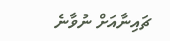ޗައިނާއަށް ނުވާނެ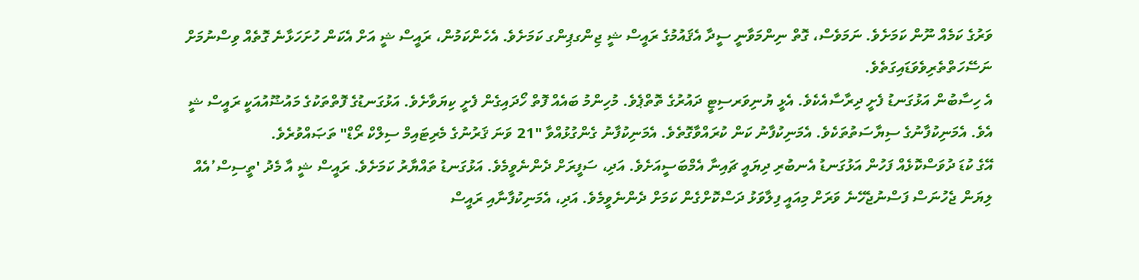ވަރުގެ ކަމެއް ނޫން ކަމަށެވެ. ނަމަވެސް، ގޮތް ނިންމަވާނީ ސީދާ އެޤައުމުގެ ރައީސް ޝީ ޖިންގޕިންގ ކަމަށެވެ. އެހެންކަމުން، ރައީސް ޝީ އަށް އެކަން ހުށަހަޅާނެ ގޮތެއް ވިސްނުމަށް ނަސޭހަތްތެރިވެވަޑައިގަތެވެ.
އެ ހިސާބުން އަޅުގަނޑު ފެށީ ދިރާސާއެކެވެ. އެޅީ ޔުނިވަރސިޓީ ދައުރުގެ ތޮތްޕެވެ. މުހިންމު ބައެއް ފޮތް ހޯދައިގެން ފެށީ ކިޔަވާށެވެ. އަޅުގަނޑުގެ ފޮތްތަކުގެ މައުޟޫއުއަކީ ރައީސް ޝީ އެވެ. އެމަނިކުފާނުގެ ސިޔާސަތުތަކެވެ. އެމަނިކުފާނު ކަން ކުރައްވާގޮތެވެ. އެމަނިކުފާނު ގެންގުޅުއްވާ "21 ވަނަ ޤަރުނުގެ މެރިޓައިމް ސިލްކް ރޯޑް" ތަޞައްވުރެވެ.
އޭގެ ކުޑަ ދުވަސްކޮޅެއް ފަހުން އަޅުގަނޑު އެނބުރި ދިޔައީ ޗައިނާ އެމްބަސީއަށެވެ. އަދި، ސަފީރަށް ދެންނެވީމެވެ. އަޅުގަނޑު ތައްޔާރު ކަމަށެވެ. ރައީސް ޝީ އާ މެދު 'ތީސިސް’އެއް ލިޔަން ޖެހުނަސް ފަސްނުޖެހޭނެ ވަރަށް މިއައީ ފިލާވަޅު ދަސްކޮށްގެން ކަމަށް ދެންނެވީމެވެ. އަދި، އެމަނިކުފާނާއި ރައީސް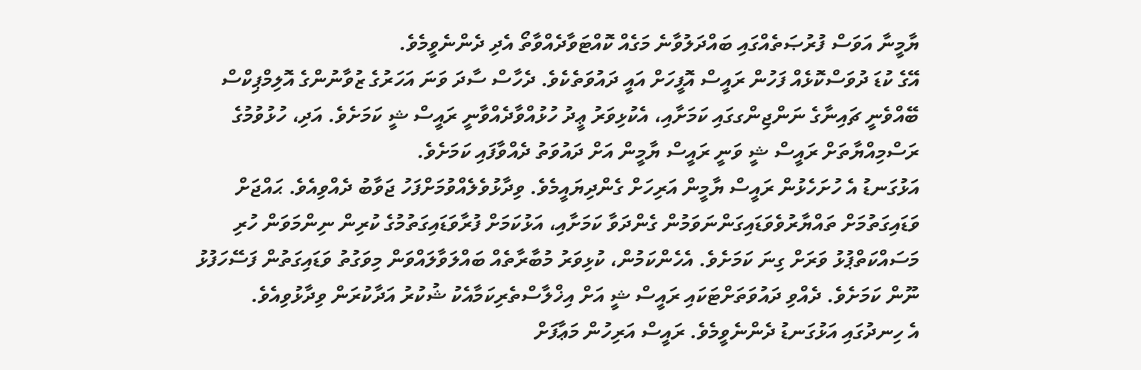ޔާމީނާ އަވަސް ފުރުޞަތެއްގައި ބައްދަލުވާނެ މަގެއް ކޮއްޓަވާދެއްވާތޯ އެދި ދެންނެވީމެވެ.
އޭގެ ކުޑަ ދުވަސްކޮޅެއް ފަހުން ރައީސް އޮފީހަށް އައީ ދައުވަތެކެވެ. ދެހާސް ސާދަ ވަނަ އަހަރުގެ ޒުވާނުންގެ އޮލިމްޕިކްސް ބޭއްވެނީ ޗައިނާގެ ނަންޖިންގގައި ކަމަށާއި، އެކުޅިވަރު ޢީދު ހުޅުއްވާދެއްވާނީ ރައީސް ޝީ ކަމަށެވެ. އަދި، ހުޅުވުމުގެ ރަސްމިއްޔާތަށް ރައީސް ޝީ ވަނީ ރައީސް ޔާމީން އަށް ދައުވަތު ދެއްވާފައި ކަމަށެވެ.
އަޅުގަނޑު އެ ހުށަހެޅުން ރައީސް ޔާމީން އަރިހަށް ގެންދިޔައީމެވެ. ވިދާޅުވެލެއްވުމަށްފަހު ޖަވާބު ދެއްވިއެވެ. ޙައްޖަށް ވަޑައިގަތުމަށް ތައްޔާރުވެވަޑައިގަންނަވަމުން ގެންދަވާ ކަމަށާއި، އަޅުކަމަށް ފުރާވަޑައިގަތުމުގެ ކުރިން ނިންމަވަން ހުރި މަސައްކަތްޕުޅު ވަރަށް ގިނަ ކަމަށެވެ. އެހެންކަމުން، ކުޅިވަރު މުބާރާތެއް ބައްލަވާލައްވަން މިވަގުތު ވަޑައިގަތުން ފަސޭހަފުޅު ނޫން ކަމަށެވެ. ދެއްވި ދައުވަތަށްޓަކައި ރައީސް ޝީ އަށް އިޚްލާސްތެރިކަމާއެކު ޝުކުރު އަދާކުރަން ވިދާޅުވިއެވެ.
އެ ހިނދުގައި އަޅުގަނޑު ދެންނެވީމެވެ. ރައީސް އަރިހުން މަޢާފަށް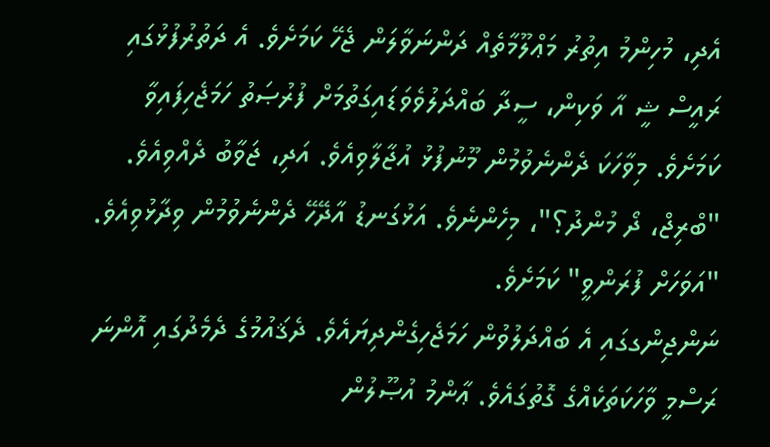އެދި، މުހިންމު އިތުރު މަޢްލޫމާތެއް ދަންނަވާލަން ޖެހޭ ކަމަށެވެ. އެ ދަތުރުފުޅުގައި ރައީސް ޝީ އާ ވަކިން، ސީދާ ބައްދަލުވެވަޑައިގަތުމަށް ފުރުޞަތު ހަމަޖެހިފައިވާ ކަމަށެވެ. މިވާހަކަ ދެންނެވުމުން މޫނުފުޅު އުޖާލާވިއެވެ. އަދި، ޖަވާބު ދެއްވިއެވެ. "ބްރިޖް، ދޯ މުންދު؟"، މިހެންނެވެ. އަޅުގަނޑު އާދޭހޭ ދެންނެވުމުން ވިދާޅުވިއެވެ. "އަވަހަށް ފުރަންވީ" ކަމަށެވެ.
ނަންޖިންގގައި އެ ބައްދަލުވުން ހަމަޖެހިގެންދިޔައެވެ. ދެޤައުމުގެ ދެމެދުގައި އޮންނަ ރަސްމީ ވާހަކަތަކެއްގެ ގޮތުގައެވެ. ޢާންމު އުޞޫލުން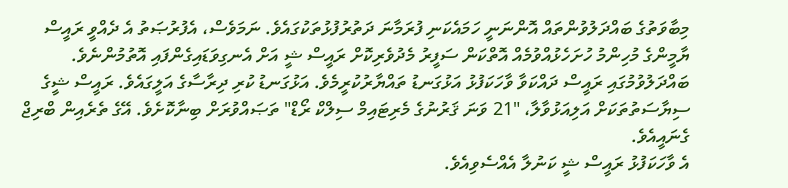މިބާވަތުގެ ބައްދަލުވުންތައް އޮންނަނީ ހަމައެކަނި ފުރަމާނަ ދަތުރުފުޅުތަކުގައެވެ. ނަމަވެސް، އެފުރުޞަތު އެ ދެއްވީ ރައީސް ޔާމީންގެ މުހިންމު ހުށަހެޅުއްވުމެއް އޮތްކަން ސަފީރު މެދުވެރިކޮށް ރައީސް ޝީ އަށް އެނގިވަޑައިގެންފައި އޮތުމުންނެވެ. ބައްދަލުވުމުގައި ރައީސް ދައްކަވާ ވާހަކަފުޅު އަޅުގަނޑު ތައްޔާރުކުރީމެވެ. އަޅުގަނޑު ކުރި ދިރާސާގެ އަލީގައެވެ. ރައީސް ޝީގެ ސިޔާސަތުތަކަށް އަލިއަޅުވާލާ، "21 ވަނަ ޤަރުނުގެ މެރިޓައިމް ސިލްކް ރޯޑް" ތަޞައްވުރަށް ބިނާކޮށެވެ. އޭގެ ތެރެއިން ބްރިޖް ގެނައީއެވެ.
އެ ވާހަކަފުޅު ރައީސް ޝީ ކަނުލާ އެއްސެވިއެވެ.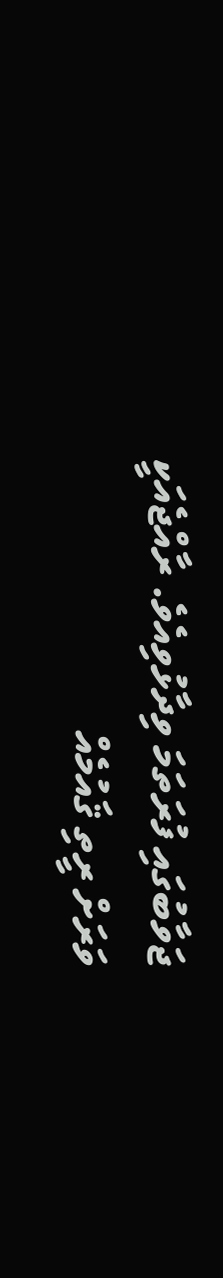ޖަވާބުގައި ފުރަތަމަ ވިދާޅުވިއެވެ. ރާއްޖެއަކީ ވަރަށް ރީތި ޤައުމެއް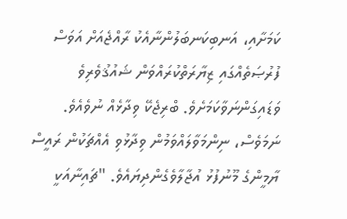ކަމަށާއި، އަނބިކަނބަލުންނާއެކު ރާއްޖެއަށް އަވަސް ފުރުޞަތެއްގައި ޒިޔާރަތްކުރައްވަން ޝައުޤުވެރިވެ ވަޑައިގަންނަވާކަމަށެވެ. ބްރިޖެކޭ ވިދާޅެއް ނުވެއެވެ. ނަމަވެސް، ނިންމަވާލައްވަމުން ވިދާޅުވި އެއްޗަކުން ރައީސް ޔާމީންގެ މޫނުފުޅު އުޖާލާވެގެންދިޔައެވެ. "ޗައިނާއަކީ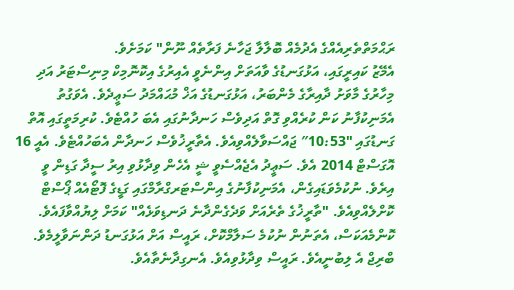ރަޙްމަތްތެރިއެއްގެ އެދުމެއް ބޮލާލާ ޖަހާނެ ފަރާތެއް ނޫން" ކަމަށެވެ.
އެމޭޒު ކައިރީގައި، އަޅުގަނޑުގެ ވާއަތަށް އިންނެވީ އެއިރުގެ އިކޮނޮމިކް މިނިސްޓަރު އަދި މިހާރުގެ މާވަށު ދާއިރާގެ މެންބަރު، އަޅުގަނޑުގެ އަޚް މުޙައްމަދު ސަޢީދެވެ. އެވަގުތު އެމަނިކުފާނު ކަން ކުރެއްވި ގޮތް އަދިވެސް ހަނދާނުގައި އެބަ ހުއްޓެވެ. ކުރިމަތީގައި އޮތް ގަނޑުގައި "10:53″ ޖައްސަވާލެއްވިއެވެ. އެތާރީޚުވެސް ހަނދާން އެބަހުއްޓެވެ. އެއީ 16 އޮގަސްޓް 2014 އެވެ. ސަޢީދު އެޖެއްސެވީ ޝީ އެހެން ވިދާޅުވި އިރު ސީދާ ގަޑިން ވީ އިރެވެ. ނުކުމެވަޑައިގެން، އެމަނިކުފާނުގެ އިންސްޓަރގްރާމްގައި ގަޑީގެ ފޮޓޯއެއް ޕޯސްޓް ކޮށްލެއްވިއެވެ. "ތާރީޚުގެ ތެރެއަށް ވަދެގެންދާނެ ދަނޑިވަޅެއް" ކަމަށް ލިޔުއްވާފައެވެ.
ކޮންމެއަކަސް، އެތަނުން ނުކުމެ ސަލާމްކޮށް، ރައީސް އަށް އަޅުގަނޑު ދަންނަވާލީމެވެ. ބްރިޖް އެ ލިބުނީއެވެ. ރައީސް ވިދާޅުވިއެވެ. އެނގިދާނެތާއެވެ.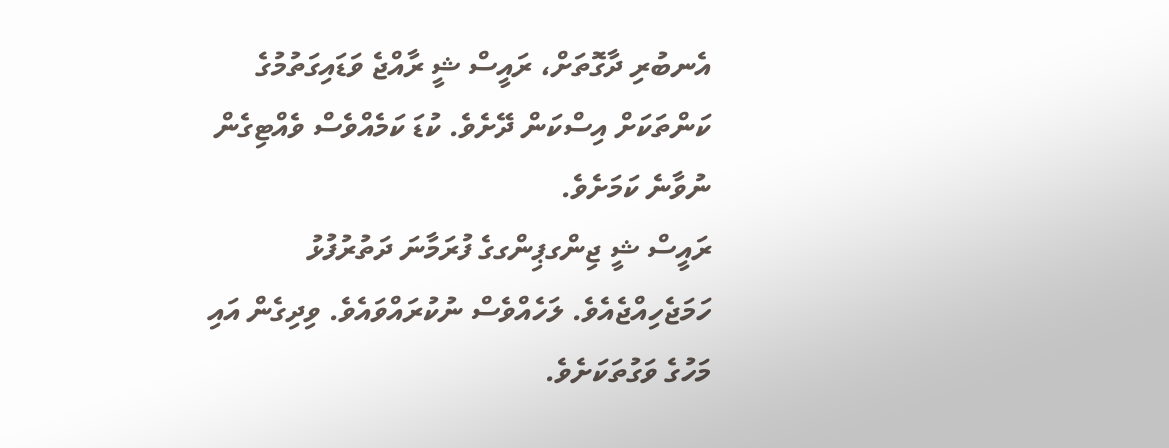އެނބުރި ދާގޮތަށް، ރައީސް ޝީ ރާއްޖެ ވަޑައިގަތުމުގެ ކަންތަކަށް އިސްކަން ދޭށެވެ. ކުޑަ ކަމެއްވެސް ވެއްޓިގެން ނުވާނެ ކަމަށެވެ.
ރައީސް ޝީ ޖިންގޕިންގގެ ފުރަމާނަ ދަތުރުފުޅު ހަމަޖެހިއްޖެއެވެ. ލަހެއްވެސް ނުކުރައްވައެވެ. ވިދިގެން އައި މަހުގެ ވަގުތަކަށެވެ.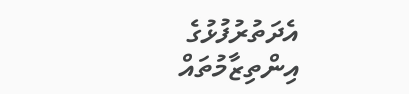އެދަތުރުފުޅުގެ އިންތިޒާމުތައް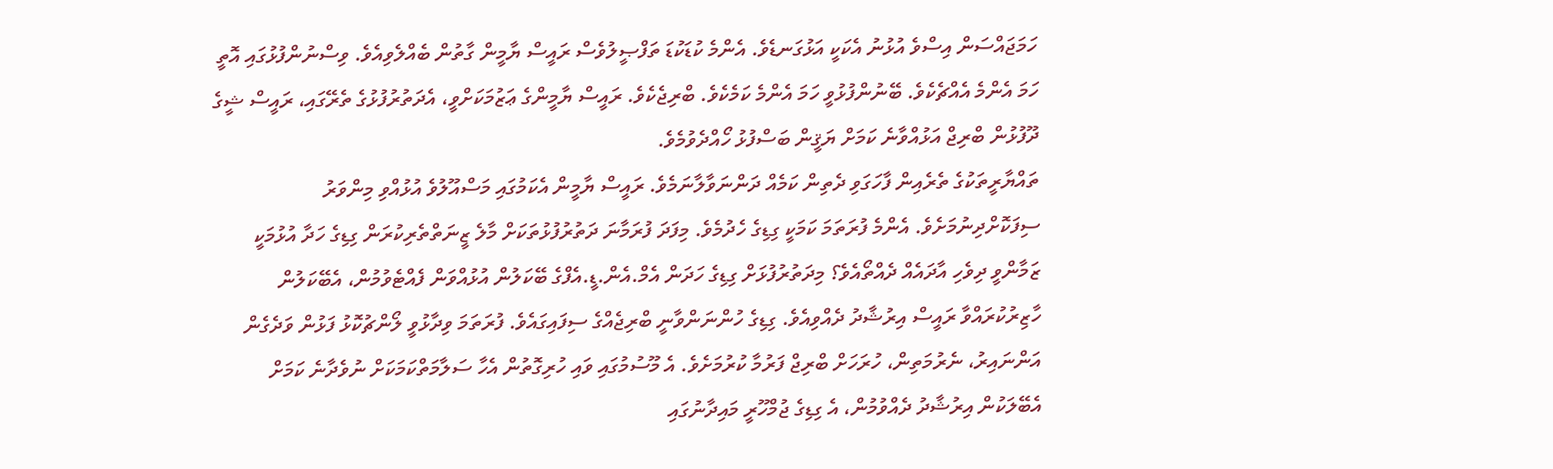ހަމަޖައްސަން އިސްވެ އުޅުނު އެކަކީ އަޅުގަނޑެވެ. އެންމެ ކުޑަކުޑަ ތަފްޞީލުވެސް ރައީސް ޔާމީން ގާތުން ބެއްލެވިއެވެ. ވިސްނުންފުޅުގައި އޮތީ ހަމަ އެންމެ އެއްޗެކެވެ. ބޭނުންފުޅުވީ ހަމަ އެންމެ ކަމެކެވެ. ބްރިޖެކެވެ. ރައީސް ޔާމީންގެ ޢަޒުމަކަށްވީ، އެދަތުރުފުޅުގެ ތެރޭގައި، ރައީސް ޝީގެ ދޫފުޅުން ބްރިޖް އަޅުއްވާނެ ކަމަށް ޔަޤީން ބަސްފުޅު ހޯއްދެވުމެވެ.
ތައްޔާރީތަކުގެ ތެރެއިން ފާހަގަވި ދެތިން ކަމެއް ދަންނަވާލާނަމެވެ. ރައީސް ޔާމީން އެކަމުގައި މަސްއޫލުވެ އުޅުއްވި މިންވަރު ސިފަކޮށްދިނުމަށެވެ. އެންމެ ފުރަތަމަ ކަމަކީ ގިޑިގެ ހެދުމެވެ. މިފަދަ ފުރަމާނަ ދަތުރުފުޅުތަކަށް މާލެ ޒީނަތްތެރިކުރަން ގިޑިގެ ހަދާ އުޅުމަކީ ޒަމާންވީ ދިވެހި އާދައެއް ދެއްތޯއެވެ؟ މިދަތުރުފުޅަށް ގިޑިގެ ހަދަން އެމް.އެން.ޑީ.އެފްގެ ބޭކަލުން އުޅުއްވަން ފެއްޓެވުމުން، އެބޭކަލުން ހާޒިރުކުރައްވާ ރައީސް އިރުޝާދު ދެއްވިއެވެ. ގިޑިގެ ހުންނަންވާނީ ބްރިޖެއްގެ ސިފައިގައެވެ. ފުރަތަމަ ވިދާޅުވީ ލޯންޗުކޮޅު ފަޅުން ވަދެގެން އަންނައިރު، ނެރުމަތިން، ހުރަހަށް ބްރިޖް ފަރުމާ ކުރުމަށެވެ. އެ މޫސުމުގައި ވައި ހުރިގޮތުން އެހާ ސަލާމަތްކަމަކަށް ނުވެދާނެ ކަމަށް އެބޭލަކުން އިރުޝާދު ދެއްވުމުން، އެ ގިޑިގެ ޖުމްހޫރީ މައިދާނުގައި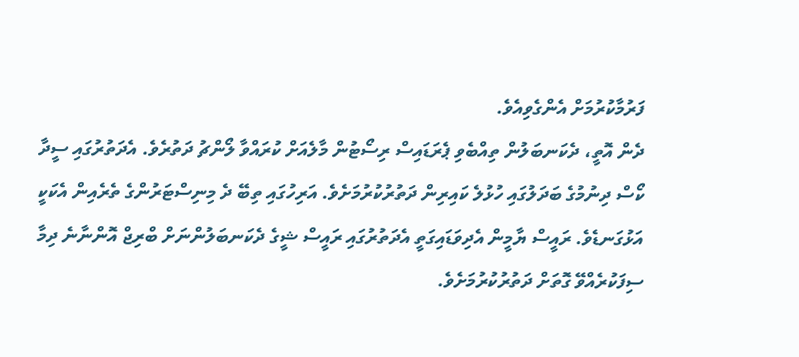ފަރުމާކުރުމަށް އެންގެވިއެވެ.
ދެން އޮތީ، ދެކަނބަލުން ތިއްބެވި ޕެރަޑައިސް ރިސޯޓުން މާލެއަށް ކުރައްވާ ލޯންޗު ދަތުރެވެ. އެދަތުރުގައި ސީދާ ކޯސް ދިނުމުގެ ބަދަލުގައި ހުޅުލެ ކައިރިން ދަތުރުކުރުމަށެވެ. އަރިހުގައި ތިބޭ ދެ މިނިސްޓަރުންގެ ތެރެއިން އެކަކީ އަޅުގަނޑެވެ. ރައީސް ޔާމީން އެދިވަޑައިގަތީ އެދަތުރުގައި ރައީސް ޝީގެ ދެކަނބަލުންނަށް ބްރިޖް އޮންނާނެ ދިމާ ސިފަކުރެއްވޭ ގޮތަށް ދަތުރުކުރުމަށެވެ.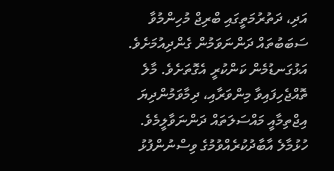އަދި، ދަތުރުމަތީގައި ބްރިޖް މުހިންމުވާ ސަބަބުތައް ދަންނަވަމުން ގެންދިއުމަށެވެ. އަޅުގަނޑުމެން ކަންކުރީ އެގޮތަށެވެ. މާލެ ތޮއްޖެހިފައިވާ މިންވަރާއި، ދިމާވަމުންދިޔަ އިޖްތިމާއީ މައްސަލަތައް ދަންނަވާލީމެވެ. ހުޅުމާލެ އާބާދުކުރެއްވުމުގެ ވިސްނުންފުޅު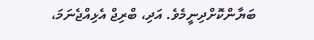ބަޔާންކޮށްދިނީމެވެ. އަދި، ބްރިޖް އެޅިއްޖެނަމަ،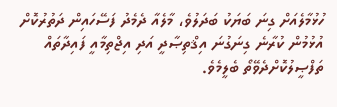ހުޅުމާލެއަށް ގިނަ ބަޔަކު ބަދަލުވެ، މާލެއާ ދެމެދު ފަސޭހައިން ދަތުރުކޮށް އުޅުމުން ކުރާނެ ގިނަގުނަ އިޤްތިޞާދީ އަދި އިޖްތިމާއީ ފައިދާތައް ތަފްޞީލުކޮށްދެވޭތޯ ބެލީމެވެ.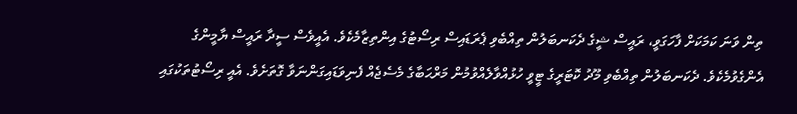ތިން ވަނަ ކަމަކަށް ފާހަގަވީ، ރައީސް ޝީގެ ދެކަނބަލުން ތިއްބެވި ޕެރަޑައިސް ރިސޯޓުގެ އިންތިޒާމެކެވެ. އެއީވެސް ސީދާ ރައީސް ޔާމީންގެ އެންގެވުމެކެވެ. ދެކަނބަލުން ތިއްބެވި މޫދު ކޮޓަރީގެ ޓީވީ ހުޅުއްވާލެއްވުމުން މަރްޙަބާގެ މެސެޖެއް ފެނިވަޑައިގަންނަވާ ގޮތަށެވެ. އެއީ ރިސޯޓުތަކުގައި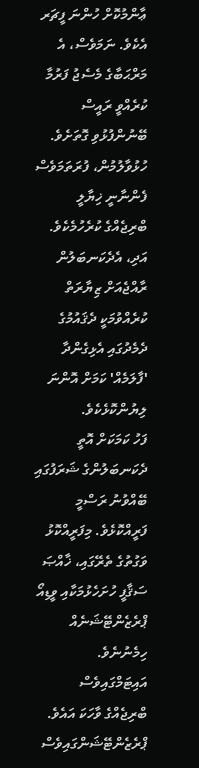ޢާންމުކޮށް ހުންނަ ފީޗަރ އެކެވެ. ނަމަވެސް، އެ މަރްޙަބާގެ މެސެޖު ފަރުމާ ކުރެއްވީ ރައީސް ބޭނުންފުޅުވި ގޮތަށެވެ. ހުޅުވާލުމުން، ފުރަތަމަވެސް ފެންނާނީ ޚިޔާލީ ބްރިޖެއްގެ ކުރެހުމެކެވެ. އަދި، އެދެކަނބަލުން ރާއްޖެއަށް ޒިޔާރަތް ކުރެއްވުމަކީ ދެޤައުމުގެ ދެމެދުގައި އެޅިގެންދާ 'ފާލަމެއް' ކަމަށް އޮންނަ ލިޔުންކޮޅެކެވެ.
ފަހު ކަމަކަށް އޮތީ ދެކަނބަލުންގެ ޝަރަފުގައި ބޭއްވުނު ރަސްމީ ފަރީއްކޮޅެވެ. މިފަރީއްކޮޅު ވަގުތުގެ ތެރޭގައި، ޚާއްޞަ ސަޤާފީ ހުށަހެޅުމަކާއި ވީޑިއޯ ޕްރެޒެންޓޭޝަނެއް ހިމެނުނެވެ. އައިޓަމްގައިވެސް ބްރިޖެއްގެ ވާހަކަ އައެވެ. ޕްރެޒެންޓޭޝަންގައިވެސް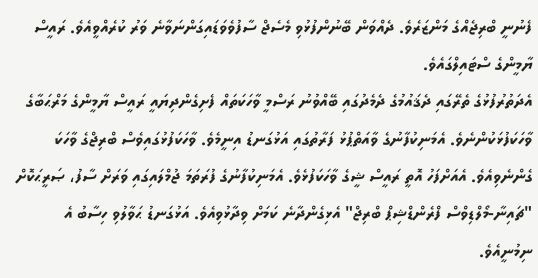ފެނުނީ ބްރިޖެއްގެ މަންޒަރެވެ. ދެއްވަން ބޭނުންފުޅުވި މެސެޖް ސާފުވެވަޑައިގަންނަވާނެ ވަރު ކުރެއްވީއެވެ. ރައީސް ޔާމީންގެ ސްޓައިލްގައެވެ.
އެދަތުރުފުޅުގެ ތެރޭގައި ދެޤައުމުގެ ދެމެދުގައި ބޭއްވުނު ރަސްމީ ވާހަކަތައް ފެށިގެންދިޔައީ ރައީސް ޔާމީންގެ މަރްޙަބާގެ ވާހަކަފުޅަކުންނެވެ. އެމަނިކުފާނުގެ ވާއަތްޕުޅު ފަރާތުގައި އަޅުގަނޑު އިނީމެވެ. ވާހަކަފުޅުގައިވެސް ބްރިޖްގެ ވާހަކަ ގެންނެވިއެވެ. އެއަށްފަހު އޮތީ ރައީސް ޝީގެ ވާހަކަފުޅެވެ. އެމަނިކުފާނުގެ ފުރަތަމަ ޖުމްލައިގައި ވަރަށް ސާފު، ޞަރީޙަކޮށް "ޗައިނާ-މޯލްޑިވްސް ފްރެންޑްޝިޕް ބްރިޖް" އެޅިގެންދާނެ ކަމަށް ވިދާޅުވިއެވެ. އަޅުގަނޑު ޙަވާލުވި ހިސާބު އެ ނިމުނީއެވެ.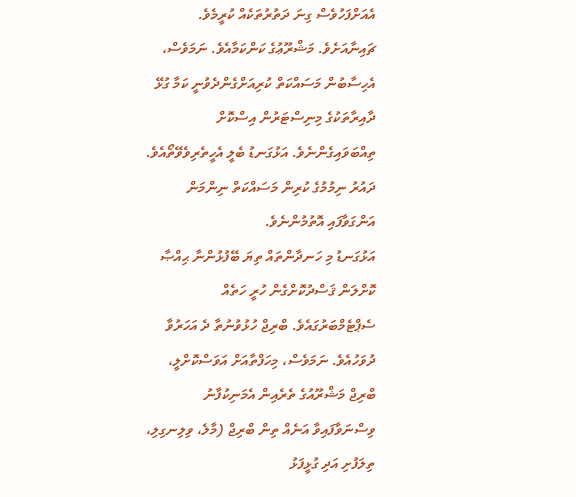އެއަށްފަހުވެސް ގިނަ ދަތުރުތަކެއް ކުރީމެވެ. ޗައިނާއަށެވެ. މަޝްރޫޢުގެ ކަންކަމާއެވެ. ނަމަވެސް، އެހިސާބުން މަސައްކަތް ކުރިއަށްގެންދެވުނީ ކަމާ ގުޅޭ ދާއިރާތަކުގެ މިނިސްޓަރުން އިސްކޮށް ތިއްބަވައިގެންނެވެ. އަޅުގަނޑު ބެލީ އެހީތެރިވެވޭތޯއެވެ. ދައުރު ނިމުމުގެ ކުރިން މަސައްކަތް ނިންމަން އަންގަވާފައި އޮތުމުންނެވެ.
އަޅުގަނޑު މި ހަނދާންތައް ތިޔަ ބޭފުޅުންނާ ޙިއްޞާ ކޮށްލަން ޤަސްދުކޮށްގެން ހުރީ ހަތެއް ސެޕްޓެމްބަރުގައެވެ. ބްރިޖް ހުޅުވުނުތާ ދެ އަހަރުވާ ދުވަހުއެވެ. ނަމަވެސް، މިހަފްތާއަށް އަވަސްކޮށްލީ، ބްރިޖް މަޝްރޫއުގެ ތެރެއިން އެމަނިކުފާނު ވިސްނަވާފައިވާ އަނެއް ތިން ބްރިޖް (މާލެ، ވިލިނގިލި، ތިލަފުށި އަދި ގުޅީފަޅު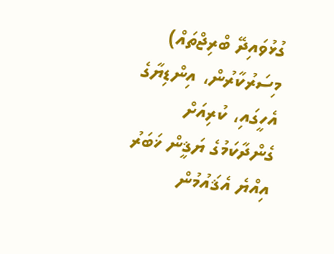ގުޅުވައިދޭ ބްރިޖްތައް) މިސަރުކާރުން، އިންޑިޔާގެ އެހީގައި، ކުރިއަށް ގެންދާކަމުގެ ޔަޤީން ޚަބަރު އިއްޔެ އެޤައުމުން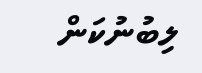ލިބުނުކަން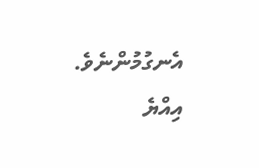އެނގުމުންނެވެ. އިއްޔެ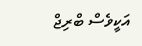އަކީވެސް ބްރިޖް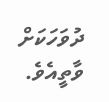ދުވަހަކަށް ވާތީއެވެ.